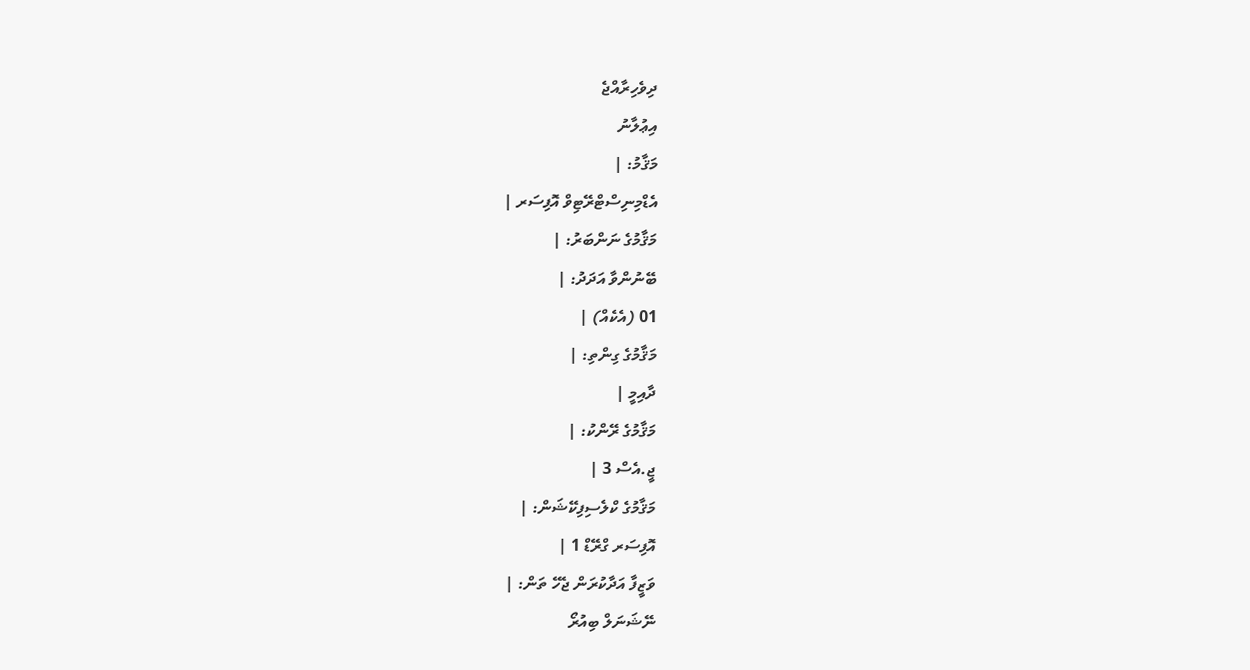ދިވެހިރާއްޖެ
އިޢުލާނު
މަޤާމު: |
އެޑްމިނިސްޓްރޭޓިވް އޮފިސަރ |
މަޤާމުގެ ނަންބަރު: |
ބޭނުންވާ އަދަދު: |
01 (އެކެއް) |
މަޤާމުގެ ގިންތި: |
ދާއިމީ |
މަޤާމުގެ ރޭންކު: |
ޖީ.އެސް 3 |
މަޤާމުގެ ކްލެސިފިކޭޝަން: |
އޮފިސަރ ގްރޭޑް 1 |
ވަޒީފާ އަދާކުރަން ޖެހޭ ތަން: |
ނޭޝަނަލް ބިއުރޯ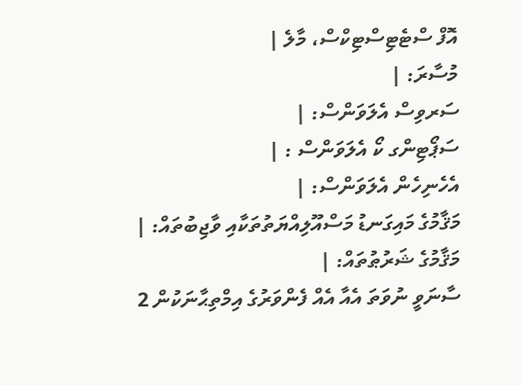އޮފް ސްޓެޓިސްޓިކްސް، މާލެ |
މުސާރަ: |
ސަރވިސް އެލަވަންސް: |
ސަޕޯޓިންގ ކޯ އެލަވަންސް : |
އެހެނިހެން އެލަވަންސް: |
މަޤާމުގެ މައިގަނޑު މަސްއޫލިއްޔަތުތަކާއި ވާޖިބުތައް: |
މަޤާމުގެ ޝަރުޠުތައް: |
ސާނަވީ ނުވަތަ އެއާ އެއް ފެންވަރުގެ އިމްތިޙާނަކުން 2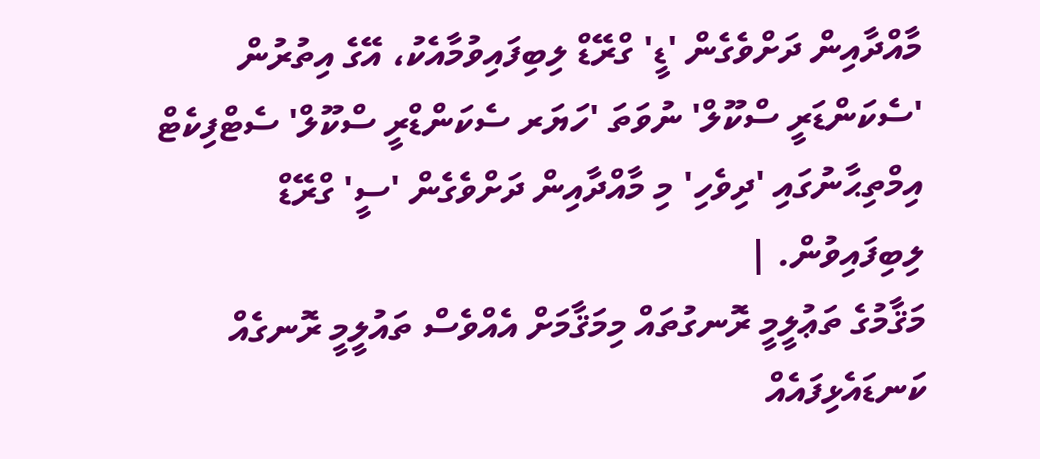މާއްދާއިން ދަށްވެގެން 'ޑީ' ގްރޭޑް ލިބިފައިވުމާއެކު، އޭގެ އިތުރުން 'ސެކަންޑަރީ ސްކޫލް' ނުވަތަ 'ހަޔަރ ސެކަންޑްރީ ސްކޫލް' ސެޓްފިކެޓް އިމްތިޙާނުގައި 'ދިވެހި' މި މާއްދާއިން ދަށްވެގެން 'ސީ' ގްރޭޑް ލިބިފައިވުން. |
މަޤާމުގެ ތަޢުލީމީ ރޮނގުތައް މިމަޤާމަށް އެއްވެސް ތައުލީމީ ރޮނގެއް ކަނޑައެޅިފައެއް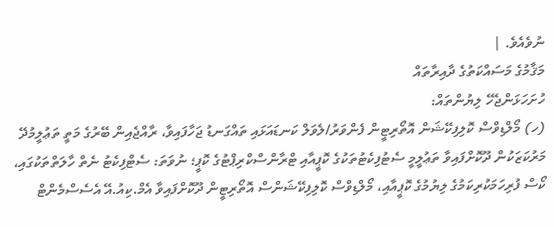ނުވެއެވެ. |
މަޤާމުގެ މަސައްކަތުގެ ދާއިރާތައް
ހުށަހަޅަންޖެހޭ ލިޔުންތައް:
(ހ) މޯލްޑިވްސް ކޮލިފިކޭޝަން އޮތޯރިޓީން ފެންވަރު/ލެވަލް ކަނޑައަޅައި ތައްގަނޑު ޖަހާފައިވާ، ރާއްޖެއިން ބޭރުގެ މަތީ ތަޢުލީމުދޭ މަރުކަޒަކުން ދޫކޮށްފައިވާ ތަޢުލީމީ ސެޓުފިކެޓުތަކުގެ ކޮޕީއާއި ޓްރާންސްކްރިޕްޓުގެ ކޮޕީ؛ ނުވަތަ: ސެޓްފިކެޓު ނެތް ހާލަތްތަކުގައި، ކޯސް ފުރިހަމަކުރިކަމުގެ ލިޔުމުގެ ކޮޕީއާއި، މޯލްޑިވްސް ކޮލިފިކޭޝަންސް އޮތޯރިޓީން ދޫކޮށްފައިވާ އެމް.ކިއު.އޭ އެސެސްމެންޓް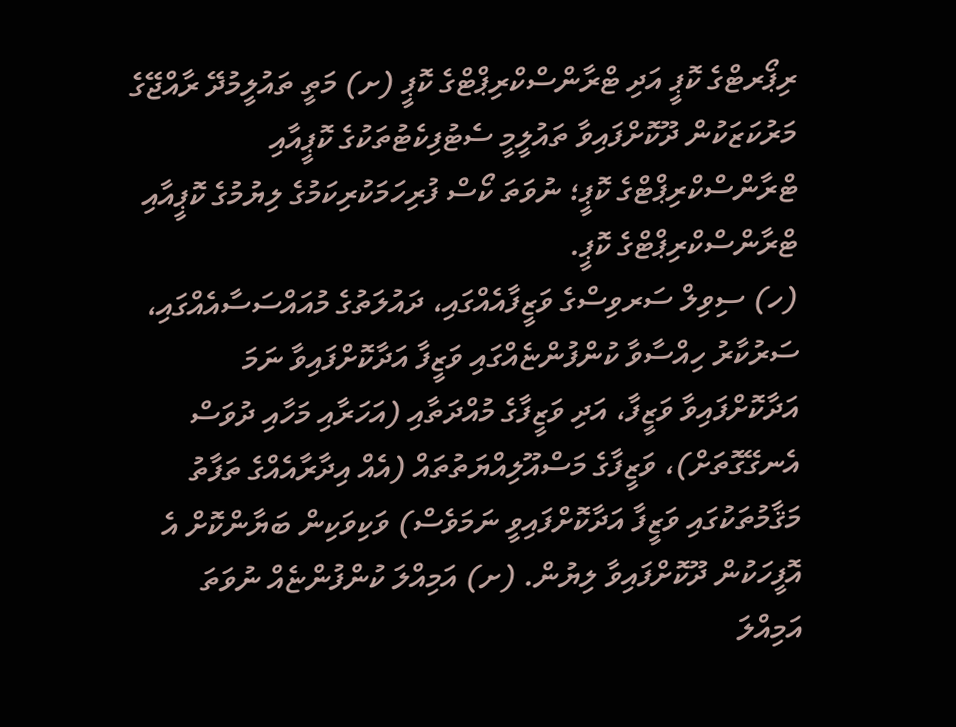ރިޕޯރޓްގެ ކޮޕީ އަދި ޓްރާންސްކްރިޕްޓްގެ ކޮޕީ (ށ) މަތީ ތައުލީމުދޭ ރާއްޖޭގެ މަރުކަޒަކުން ދޫކޮށްފައިވާ ތައުލީމީ ސެޓުފިކެޓުތަކުގެ ކޮޕީއާއި ޓްރާންސްކްރިޕްޓްގެ ކޮޕީ؛ ނުވަތަ ކޯސް ފުރިހަމަކުރިކަމުގެ ލިޔުމުގެ ކޮޕީއާއި ޓްރާންސްކްރިޕްޓްގެ ކޮޕީ.
(ހ) ސިވިލް ސަރވިސްގެ ވަޒީފާއެއްގައި، ދައުލަތުގެ މުއައްސަސާއެއްގައި، ސަރުކާރު ހިއްސާވާ ކުންފުންޏެއްގައި ވަޒީފާ އަދާކޮށްފައިވާ ނަމަ އަދާކޮށްފައިވާ ވަޒީފާ، އަދި ވަޒީފާގެ މުއްދަތާއި (އަހަރާއި މަހާއި ދުވަސް އެނގޭގޮތަށް)، ވަޒީފާގެ މަސްއޫލިއްޔަތުތައް (އެއް އިދާރާއެއްގެ ތަފާތު މަޤާމުތަކުގައި ވަޒީފާ އަދާކޮށްފައިވީ ނަމަވެސް) ވަކިވަކިން ބަޔާންކޮށް އެ އޮފީހަކުން ދޫކޮށްފައިވާ ލިޔުން. (ށ) އަމިއްލަ ކުންފުންޏެއް ނުވަތަ އަމިއްލަ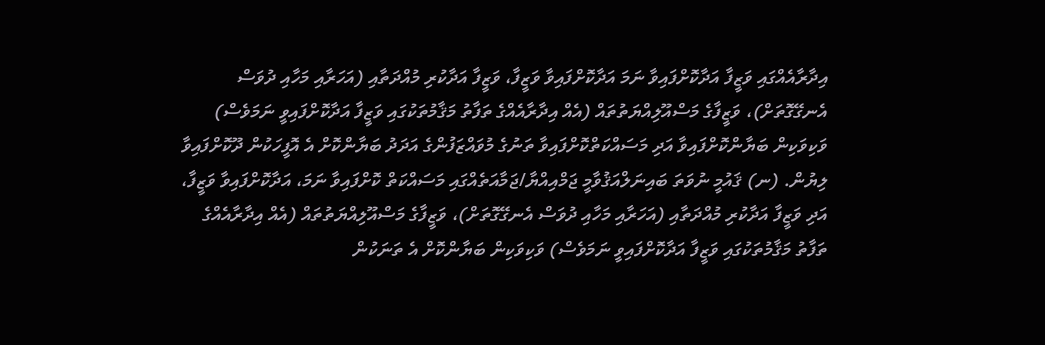އިދާރާއެއްގައި ވަޒީފާ އަދާކޮށްފައިވާ ނަމަ އަދާކޮށްފައިވާ ވަޒީފާ، ވަޒީފާ އަދާކުރި މުއްދަތާއި (އަހަރާއި މަހާއި ދުވަސް އެނގޭގޮތަށް)، ވަޒީފާގެ މަސްއޫލިއްޔަތުތައް (އެއް އިދާރާއެއްގެ ތަފާތު މަޤާމުތަކުގައި ވަޒީފާ އަދާކޮށްފައިވީ ނަމަވެސް) ވަކިވަކިން ބަޔާންކޮށްފައިވާ އަދި މަސައްކަތްކޮށްފައިވާ ތަނުގެ މުވައްޒަފުންގެ އަދަދު ބަޔާންކޮށް އެ އޮފީހަކުން ދޫކޮށްފައިވާ ލިޔުން. (ނ) ޤައުމީ ނުވަތަ ބައިނަލްއަޤުވާމީ ޖަމްއިއްޔާ/ޖަމާއަތެއްގައި މަސައްކަތް ކޮށްފައިވާ ނަމަ، އަދާކޮށްފައިވާ ވަޒީފާ، އަދި ވަޒީފާ އަދާކުރި މުއްދަތާއި (އަހަރާއި މަހާއި ދުވަސް އެނގޭގޮތަށް)، ވަޒީފާގެ މަސްއޫލިއްޔަތުތައް (އެއް އިދާރާއެއްގެ ތަފާތު މަޤާމުތަކުގައި ވަޒީފާ އަދާކޮށްފައިވީ ނަމަވެސް) ވަކިވަކިން ބަޔާންކޮށް އެ ތަނަކުން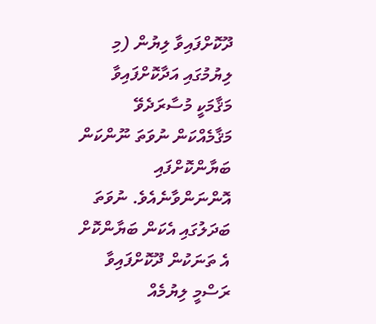ދޫކޮށްފައިވާ ލިޔުން (މި ލިޔުމުގައި އަދާކޮށްފައިވާ މަޤާމަކީ މުސާރަދެވޭ މަޤާމެއްކަން ނުވަތަ ނޫންކަން ބަޔާންކޮށްފައި އޮންނަންވާނެއެވެ. ނުވަތަ ބަދަލުގައި އެކަން ބަޔާންކޮށް އެ ތަނަކުން ދޫކޮށްފައިވާ ރަސްމީ ލިޔުމެއް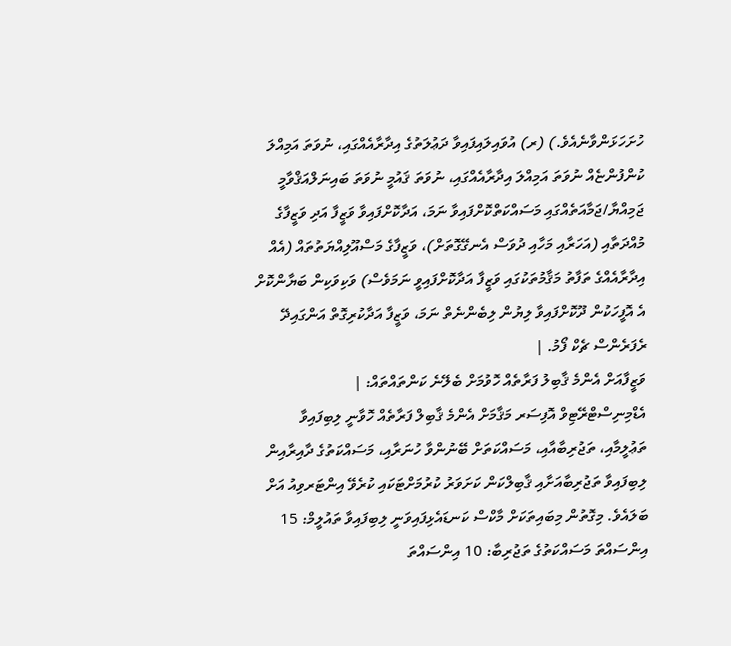ހުށަހަޅަންވާނެއެވެ.) (ރ) އުވައިލައިފައިވާ ދަޢުލަތުގެ އިދާރާއެއްގައި، ނުވަތަ އަމިއްލަ ކުންފުންޏެއް ނުވަތަ އަމިއްލަ އިދާރާއެއްގައި، ނުވަތަ ޤައުމީ ނުވަތަ ބައިނަލްއަޤްވާމީ ޖަމިއްޔާ/ޖަމާއަތެއްގައި މަސައްކަތްކޮށްފައިވާ ނަމަ، އަދާކޮށްފައިވާ ވަޒީފާ އަދި ވަޒީފާގެ މުއްދަތާއި (އަހަރާއި މަހާއި ދުވަސް އެނގޭގޮތަށް)، ވަޒީފާގެ މަސްއޫލިއްޔަތުތައް (އެއް އިދާރާއެއްގެ ތަފާތު މަޤާމުތަކުގައި ވަޒީފާ އަދާކޮށްފައިވީ ނަމަވެސް) ވަކިވަކިން ބަޔާންކޮށް އެ އޮފީހަކުން ދޫކޮށްފައިވާ ލިޔުން ލިބެންނެތް ނަމަ، ވަޒީފާ އަދާކުރިގޮތް އަންގައިދޭ ރެފަރެންސް ޗެކް ފޯމު. |
ވަޒީފާއަށް އެންމެ ޤާބިލު ފަރާތެއް ހޮވުމަށް ބެލޭނެ ކަންތައްތައް: |
އެޑްމިނިސްޓްރޭޓިވް އޮފިސަރ މަޤާމަށް އެންމެ ޤާބިލް ފަރާތެއް ހޮވާނީ ލިބިފައިވާ ތަޢުލީމާއި، ތަޖުރިބާއާއި، މަސައްކަތަށް ބޭނުންވާ ހުނަރާއި، މަސައްކަތުގެ ދާއިރާއިން ލިބިފައިވާ ތަޖުރިބާއަށާއި ޤާބިލްކަން ކަށަވަރު ކުރުމަށްޓަކައި ކުރެވޭ އިންޓަރވިއު އަށް ބަލައެވެ. މިގޮތުން މިބައިތަކަށް މާކްސް ކަނޑައެޅިފައިވަނީ ލިބިފައިވާ ތައުލީމް: 15 އިންސައްތަ މަސައްކަތުގެ ތަޖުރިބާ: 10 އިންސައްތަ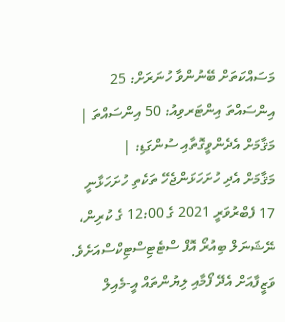މަސައްކަތަށް ބޭނުންވާ ހުނަރަށް: 25 އިންސައްތަ އިންޓަރވިއު: 50 އިންސައްތަ |
މަޤާމަށް އެދެންވީގޮތާއި ސުންގަޑި: |
މަޤާމަށް އެދި ހުށަހަޅަންޖެހޭ ތަކެތި ހުށަހަޅާނީ 17 ފެބްރުވަރީ 2021 ގެ 12:00 ގެ ކުރިން، ނޭޝަނަލް ބިއުރޯ އޮފް ސްޓެޓިސްޓިކްސްއަށެވެ. ވަޒީފާއަށް އެދޭ ފޯމާއި ލިޔުންތައް އީ-މެއިލް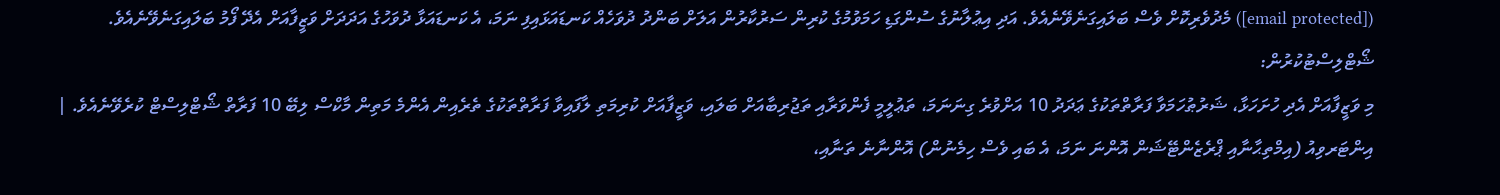([email protected]) މެދުވެރިކޮށް ވެސް ބަލައިގަނެވޭނެއެވެ. އަދި އިޢުލާނުގެ ސުންގަޑި ހަމަވުމުގެ ކުރިން ސަރުކާރުން އަލަށް ބަންދު ދުވަހެއް ކަނޑައަޅައިފި ނަމަ، އެ ކަނޑައަޅާ ދުވަހުގެ އަދަދަށް ވަޒީފާއަށް އެދޭ ފޯމު ބަލައިގަނެވޭނެއެވެ.
ޝޯޓްލިސްޓުކުރުން:
މި ވަޒީފާއަށް އެދި ހުށަހަޅާ، ޝަރުޠުހަމަވާ ފަރާތްތަކުގެ ޢަދަދު 10 އަށްވުރެ ގިނަނަމަ، ތަޢުލީމީ ފެންވަރާއި ތަޖުރިބާއަށް ބަލައި، ވަޒީފާއަށް ކުރިމަތި ލާފައިވާ ފަރާތްތަކުގެ ތެރެއިން އެންމެ މަތިން މާކްސް ލިބޭ 10 ފަރާތް ޝޯޓްލިސްޓް ކުރެވޭނެއެވެ. |
އިންޓަރވިއު (އިމްތިޙާނާއި ޕްރެޒެންޓޭޝަން އޮންނަ ނަމަ، އެ ބައި ވެސް ހިމެނުން) އޮންނާނެ ތަނާއި،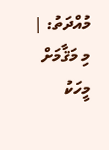މުއްދަތު: |
މި މަޤާމަށް މީހަކު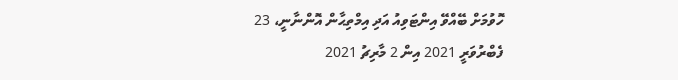ހޮވުމަށް ބޭއްވޭ އިންޓަވިއު އަދި އިމްތިޙާން އޮންނާނީ، 23 ފެބްރުވަރީ 2021 އިން 2 މާރިޗު 2021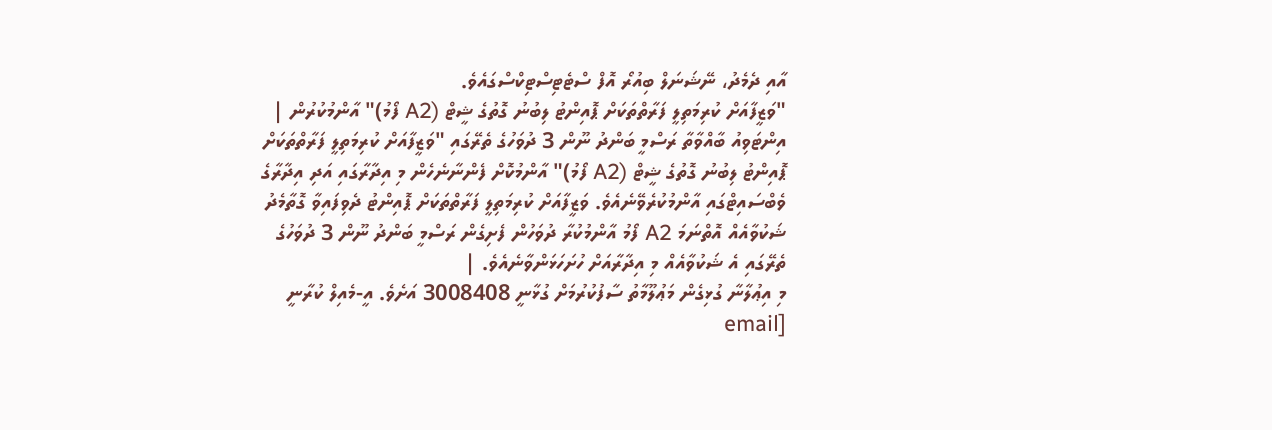އާއި ދެމެދު، ނޭޝަނަލް ބިއުރޯ އޮފް ސްޓެޓިސްޓިކްސްގައެވެ.
"ވަޒީފާއަށް ކުރިމަތިލީ ފަރާތްތަކަށް ޕޮއިންޓު ލިބުނު ގޮތުގެ ޝީޓް (A2 ފޯމު)" އާންމުކުރުން |
އިންޓަވިއު ބާއްވާތާ ރަސްމީ ބަންދު ނޫން 3 ދުވަހުގެ ތެރޭގައި "ވަޒީފާއަށް ކުރިމަތިލީ ފަރާތްތަކަށް ޕޮއިންޓު ލިބުނު ގޮތުގެ ޝީޓް (A2 ފޯމު)" އާންމުކޮށް ފެންނާނެހެން މި އިދާރާގައި އަދި އިދާރާގެ ވެބްސައިޓްގައި އާންމުކުރެވޭނެއެވެ. ވަޒީފާއަށް ކުރިމަތިލީ ފަރާތްތަކަށް ޕޮއިންޓު ދެވިފައިވާ ގޮތާމެދު ޝަކުވާއެއް އޮތްނަމަ A2 ފޯމު އާންމުކުރާ ދުވަހުން ފެށިގެން ރަސްމީ ބަންދު ނޫން 3 ދުވަހުގެ ތެރޭގައި އެ ޝަކުވާއެއް މި އިދާރާއަށް ހުށަހަޅަންވާނެއެވެ. |
މި އިޢުލާނާ ގުޅިގެން މަޢުލޫމާތު ސާފުކުރުމަށް ގުޅާނީ 3008408 އަށެވެ. އީ-މެއިލް ކުރާނީ [email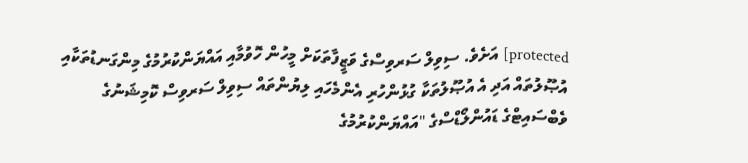protected] އަށެވެ. ސިވިލް ސަރވިސްގެ ވަޒީފާތަކަށް މީހުން ހޮވުމާއި އައްޔަންކުރުމުގެ މިންގަނޑުތަކާއި އުޞޫލުތައް އަދި އެ އުޞޫލުތަކާ ގުޅުންހުރި އެންމެހައި ލިޔުންތައް ސިވިލް ސަރވިސް ކޮމިޝަނުގެ ވެބްސައިޓްގެ ޑައުންލޯޑްސްގެ "އައްޔަންކުރުމުގެ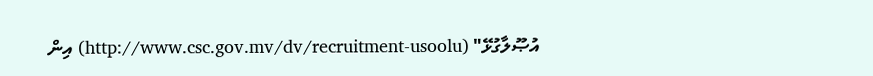އުޞޫލާގުޅޭ" (http://www.csc.gov.mv/dv/recruitment-usoolu) އިން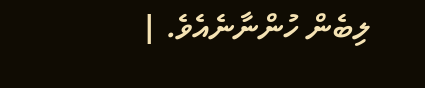ލިބެން ހުންނާނެއެވެ. |